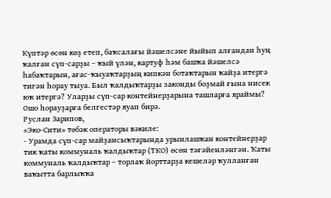Күптәр өсөн көҙ етеп, баҡсалағы йәшелсәне йыйып алғандан һуң ҡалған сүп-сарҙы – ҡый үлән, картуф һәм башҡа йәшелсә һабаҡтарын, ағас-ҡыуаҡтарҙың кипкән ботаҡтарын ҡайҙа итергә тигән һорау тыуа. Был ҡалдыҡтарҙы законды боҙмай ғына нисек юҡ итергә? Уларҙы сүп-сар контейнерҙарына ташларға яраймы? Ошо һорауҙарға белгестәр яуап бирә.
Руслан Зарипов,
«Эко-Сити» төбәк операторы вәкиле:
- Урамда сүп-сар майҙансыҡтарында урынлашҡан контейнерҙар тик ҡаты коммуналь ҡалдыҡтар (ТКО) өсөн тәғәйенләнгән. Ҡаты коммуналь ҡалдыҡтар – торлаҡ йорттарҙа кешеләр ҡулланған ваҡытта барлыҡҡа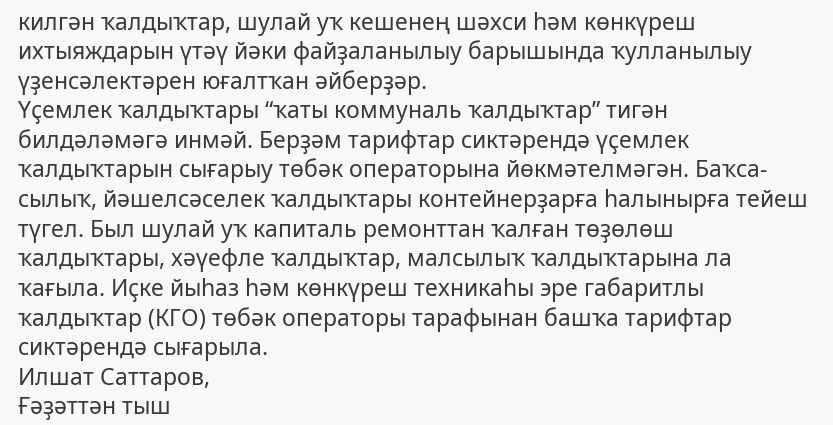килгән ҡалдыҡтар, шулай уҡ кешенең шәхси һәм көнкүреш ихтыяждарын үтәү йәки файҙаланылыу барышында ҡулланылыу үҙенсәлектәрен юғалтҡан әйберҙәр.
Үҫемлек ҡалдыҡтары “ҡаты коммуналь ҡалдыҡтар” тигән билдәләмәгә инмәй. Берҙәм тарифтар сиктәрендә үҫемлек ҡалдыҡтарын сығарыу төбәк операторына йөкмәтелмәгән. Баҡса-сылыҡ, йәшелсәселек ҡалдыҡтары контейнерҙарға һалынырға тейеш түгел. Был шулай уҡ капиталь ремонттан ҡалған төҙөлөш ҡалдыҡтары, хәүефле ҡалдыҡтар, малсылыҡ ҡалдыҡтарына ла ҡағыла. Иҫке йыһаз һәм көнкүреш техникаһы эре габаритлы ҡалдыҡтар (КГО) төбәк операторы тарафынан башҡа тарифтар сиктәрендә сығарыла.
Илшат Саттаров,
Ғәҙәттән тыш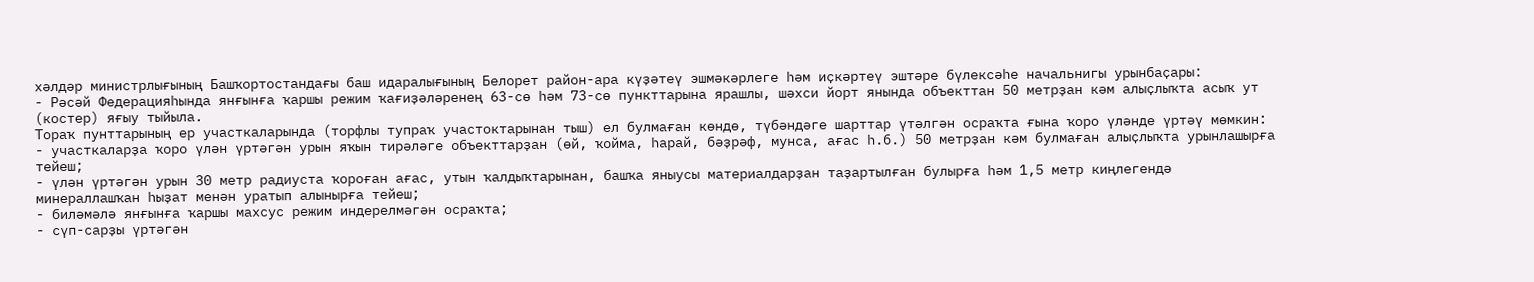хәлдәр министрлығының Башҡортостандағы баш идаралығының Белорет район-ара күҙәтеү эшмәкәрлеге һәм иҫкәртеү эштәре бүлексәһе начальнигы урынбаҫары:
- Рәсәй Федерацияһында янғынға ҡаршы режим ҡағиҙәләренең 63-сө һәм 73-сө пункттарына ярашлы, шәхси йорт янында объекттан 50 метрҙан кәм алыҫлыҡта асыҡ ут (костер) яғыу тыйыла.
Тораҡ пунттарының ер участкаларында (торфлы тупраҡ участоктарынан тыш) ел булмаған көндө, түбәндәге шарттар үтәлгән осраҡта ғына ҡоро үләнде үртәү мөмкин:
- участкаларҙа ҡоро үлән үртәгән урын яҡын тирәләге объекттарҙан (өй, ҡойма, һарай, бәҙрәф, мунса, ағас һ.б.) 50 метрҙан кәм булмаған алыҫлыҡта урынлашырға тейеш;
- үлән үртәгән урын 30 метр радиуста ҡороған ағас, утын ҡалдыҡтарынан, башҡа яныусы материалдарҙан таҙартылған булырға һәм 1,5 метр киңлегендә минераллашҡан һыҙат менән уратып алынырға тейеш;
- биләмәлә янғынға ҡаршы махсус режим индерелмәгән осраҡта;
- сүп-сарҙы үртәгән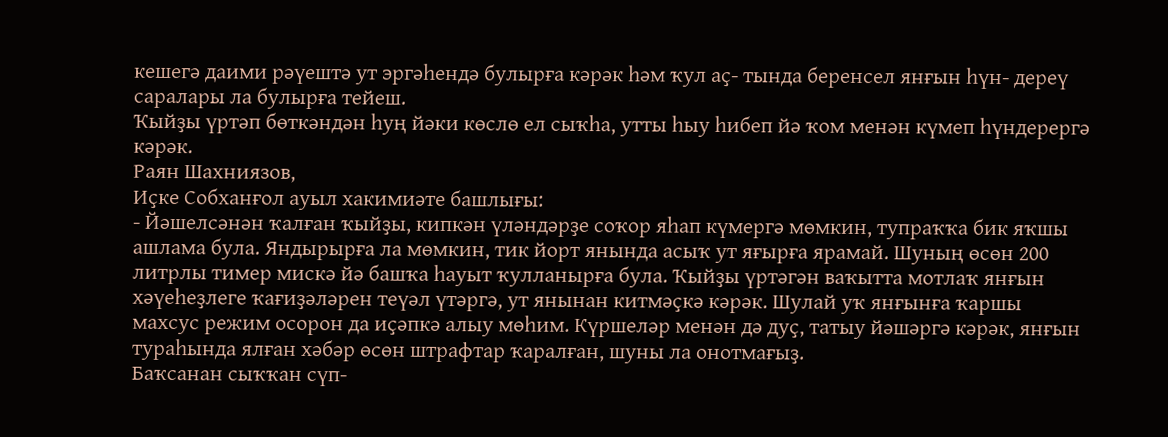кешегә даими рәүештә ут эргәһендә булырға кәрәк һәм ҡул аҫ- тында беренсел янғын һүн- дереү саралары ла булырға тейеш.
Ҡыйҙы үртәп бөткәндән һуң йәки көслө ел сыҡһа, утты һыу һибеп йә ҡом менән күмеп һүндерергә кәрәк.
Раян Шахниязов,
Иҫке Собханғол ауыл хакимиәте башлығы:
- Йәшелсәнән ҡалған ҡыйҙы, кипкән үләндәрҙе соҡор яһап күмергә мөмкин, тупраҡҡа бик яҡшы ашлама була. Яндырырға ла мөмкин, тик йорт янында асыҡ ут яғырға ярамай. Шуның өсөн 200 литрлы тимер мискә йә башҡа һауыт ҡулланырға була. Ҡыйҙы үртәгән ваҡытта мотлаҡ янғын хәүеһеҙлеге ҡағиҙәләрен теүәл үтәргә, ут янынан китмәҫкә кәрәк. Шулай уҡ янғынға ҡаршы махсус режим осорон да иҫәпкә алыу мөһим. Күршеләр менән дә дуҫ, татыу йәшәргә кәрәк, янғын тураһында ялған хәбәр өсөн штрафтар ҡаралған, шуны ла онотмағыҙ.
Баҡсанан сыҡҡан сүп-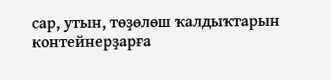сар, утын, төҙөлөш ҡалдыҡтарын контейнерҙарға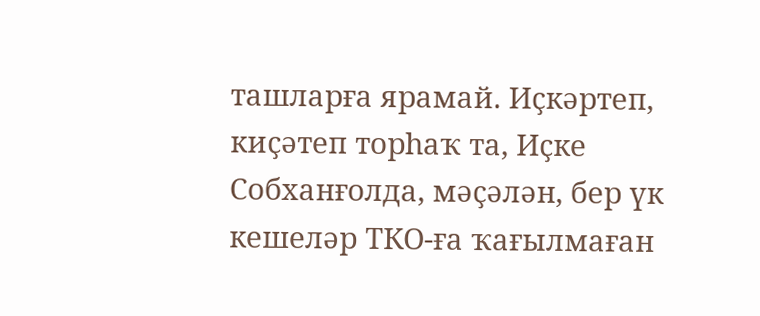ташларға ярамай. Иҫкәртеп, киҫәтеп торһаҡ та, Иҫке Собханғолда, мәҫәлән, бер үк кешеләр ТКО-ға ҡағылмаған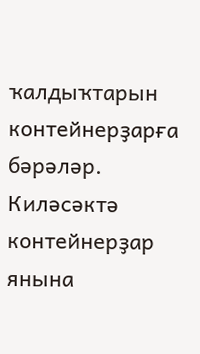ҡалдыҡтарын контейнерҙарға бәрәләр. Киләсәктә контейнерҙар янына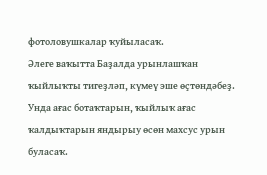фотоловушкалар ҡуйыласаҡ.
Әлеге ваҡытта Баҙалда урынлашҡан ҡыйлыҡты тигеҙләп, күмеү эше өҫтөндәбеҙ. Унда ағас ботаҡтарын, ҡыйлыҡ ағас ҡалдыҡтарын яндырыу өсөн махсус урын буласаҡ.